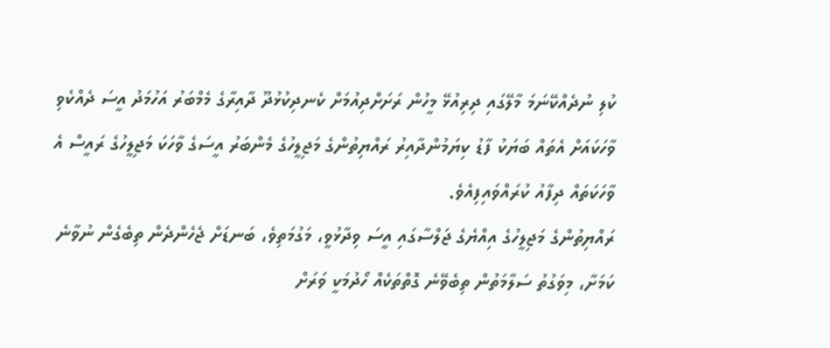ކުލި ނުދެއްކޭނަމަ މާލޭގައި ދިރިއުޅޭ މީހުން ރަށަށްދިއުމަށް ކެނދިކުޅުދޫ ދާއިރާގެ މެމްބަރު އަހުމަދު އީސަ ދެއްކެވި ވާހަކައަށް އެތައް ބަޔަކު ފާޑު ކިޔަމުންދާއިރު ރައްޔިތުންގެ މަޖިލީހުގެ މެންބަރު އީސަގެ ވާހަކަ މަޖިލީހުގެ ރައީސް އެ ވާހަކަތައް ދިފާއު ކުރައްވައިފިއެވެ.
ރައްޔިތުންގެ މަޖިލީހުގެ އިއްޔެގެ ޖަލްސާގައި އީސަ ވިދާޅުވީ، މަގުމަތިވެ، ބަނޑަށް ޖެހެންދެން ތިބެގެން ނުވާނެ ކަމަށާ، މިވަގުތު ސަލާމަތުން ތިބެވޭނެ ގޮތްތަކެއް ހޯދުމަކީ ވަރަށް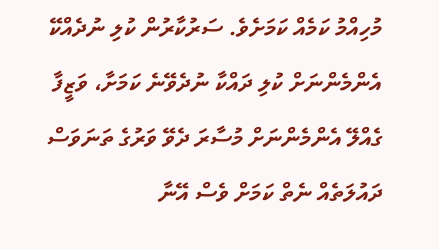މުހިއްމު ކަމެއް ކަމަށެވެ. ސަރުކާރުން ކުލި ނުދެއްކޭ އެންމެންނަށް ކުލި ދައްކާ ނުދެވޭނެ ކަމަށާ، ވަޒީފާ ގެއްލޭ އެންމެންނަށް މުސާރަ ދެވޭ ވަރުގެ ތަނަވަސް ދައުލަތެއް ނެތް ކަމަށް ވެސް އޭނާ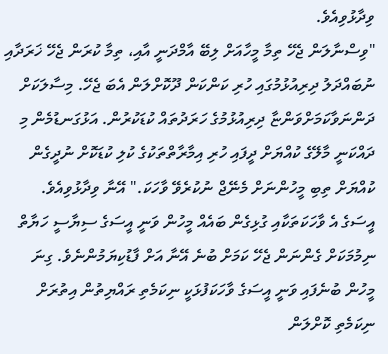ވިދާޅުވިއެވެ.
"ވިސްނާލަން ޖެހޭ ތިމާ މީހާއަށް ލިބޭ އާމްދަނީ އާއި، ތިމާ ކުރަން ޖެހޭ ޚަރަދާއި ނުބައްދަލު ދިރިއުޅުމުގައި ހުރި ކަންކަން ދޫކޮށްލަން އެބަ ޖެހޭ. މިސާލަކަށް ދަންނަވާކަމަށްވަންޏާ ދިރިއުޅުމުގެ ހަރަދުތައް ކުޑަކުރުން. އަޅުގަނޑުމެން މި ދައްކަނީ މާލޭގެ ކުއްޔަށް ދީފައި ހުރި އިމާރާތްތަކުގެ ކުލި ކުޑަކޮށް ނުދީގެން ކުއްޔަށް ތިބި މީހުންނަށް މެނޭޖް ނުކުރެވޭ ވާހަކަ." އޭނާ ވިދާޅުވިއެވެ.
އީސަގެ އެ ވާހަކަތަކާއި ގުޅިގެން ބައެއް މީހުން ވަނީ އީސަގެ ސިޔާސީ ހަޔާތް ނިމުމަކަށް ގެންނަން ޖެހޭ ކަމަށް ބުނެ އޭނާ އަށް ފާޑުކިޔަމުންނެވެ. ގިނަ މީހުން ބުނެފައި ވަނީ އީސަގެ ވާހަކަފުޅަކީ ނިކަމެތި ރައްޔިތުން އިތުރަށް ނިކަމެތި ކޮށްލަން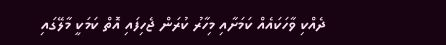ދެއްކި ވާހަކައެއް ކަމަށާއި މިހާރު ކުރަން ޖެހިފައި އޮތް ކަމަކީ މާލޭގައި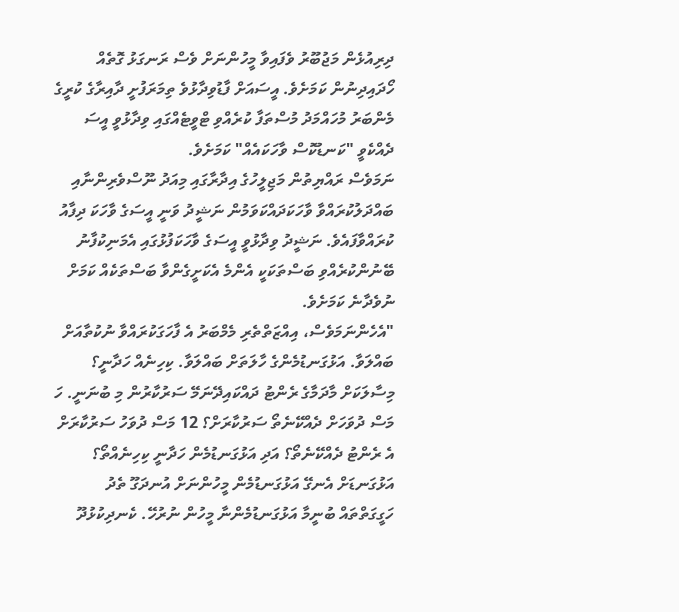ދިރިއުޅެން މަޖުބޫރު ވެފައިވާ މީހުންނަށް ވެސް ރަނގަޅު ގޮތެއް ހޯދައިދިނުން ކަމަށެވެ. އީސައަށް ފާޑުވިދާޅުވެ ތިމަރަފުށީ ދާއިރާގެ ކުރީގެ މެންބަރު މުހައްމަދު މުސްތަފާ ކުރެއްވި ޓްވީޓެއްގައި ވިދާޅުވީ އީސަ ދެއްކެވީ "ކަނޑުކޮސް ވާހަކައެއް" ކަމަށެވެ.
ނަމަވެސް ރައްޔިތުން މަޖިލީހުގެ އިދާރާގައި މިއަދު ނޫސްވެރިންނާއި ބައްދަލުކުރައްވާ ވާހަކަދައްކަވަމުން ނަޝީދު ވަނީ އީސަގެ ވާހަކަ ދިފާއު ކުރައްވާފައެވެ. ނަޝީދު ވިދާޅުވީ އީސަގެ ވާހަކަފުޅުގައި އެމަނިކުފާނު ބޭނުންކުރެއްވި ބަސްތަކަކީ އެންމެ އެކަށީގެންވާ ބަސްތަކެއް ކަމަށް ނުވެދާނެ ކަމަށެވެ.
"އެހެންނަމަވެސް، އިއްޒަތްތެރި މެމްބަރު އެ ފާހަގަކުރައްވާ ނުކުތާއަށް ބައްލަވާ. އަޅުގަނޑުމެންގެ ހާލަތަށް ބައްލަވާ. ކިހިނެއް ހަދާނީ؟ މިސާލަކަށް މާދަމާގެ ރެންޓު ދައްކައިދޭނަމޭ ސަރުކާރުން މި ބުނަނީ. ހަ މަސް ދުވަހަށް ދެއްކޭނެތޯ ސަރުކާރަށް؟ 12 މަސް ދުވަހު ސަރުކާރަށް އެ ރެންޓު ދެއްކޭނެތޯ؟ އަދި އަޅުގަނޑުމެން ހަދާނީ ކިހިނެއްތޯ؟ އަޅުގަނޑަށް އެނގޭ އަޅުގަނޑުމެން މީހުންނަށް އުނދަގޫ ތެދު ހަގީގަތްތައް ބުނީމާ އަޅުގަނޑުމެންނާ މީހުން ނުރުހޭ. ކެނދިކުޅުދޫ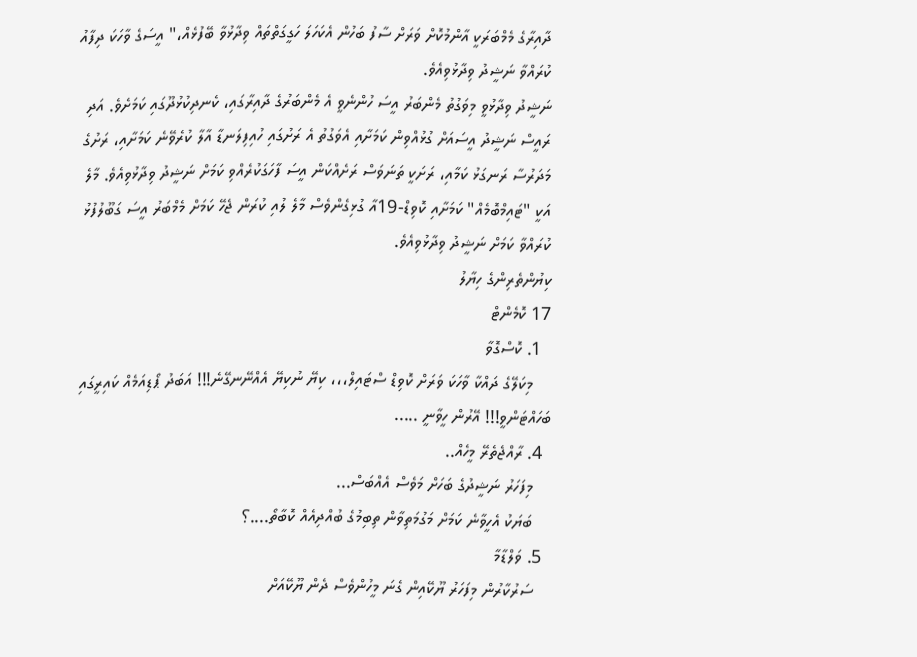ދާއިރާގެ މެމްބަރަކީ އާންމުކޮށް ވަރަށް ސާފު ބަހުން އެކަހަލަ ހަގީގަތްތައް ވިދާޅުވާ ބޭފުޅެއް،" އީސަގެ ވާހަކަ ދިފާއު ކުރައްވާ ނަޝީދު ވިދާޅުވިއެވެ.
ނަޝީދު ވިދާޅުވީ މިވަގުތު މެންބަރު އީސަ ހުންނެވީ އެ މެންބަރުގެ ދާއިރާގައި، ކެނދިކުޅުދޫގައި ކަމަށެވެ. އަދި ރައީސް ނަޝީދު އީސައަށް ގުޅުއްވިން ކަމަށާއި އެވަގުތު އެ ރަށުގައި ހުއިފިލަނޑާ އާލާ ކުރެވޭނެ ކަމަށާއި، ރަށުގެ މަދަރުސާ ރަނގަޅު ކަމާއި، ރަށަކީ ތަނަވަސް ރަށެއްކަން އީސަ ފާހަގަކުރެއްވި ކަމަށް ނަޝީދު ވިދާޅުވިއެވެ. މާލެ އަކީ "ޓައިމްބޮމެއް" ކަމަށާއި ކޮވިޑް-19އާ ގުޅިގެންވެސް މާލެ ލުއި ކުރަން ޖެހޭ ކަމަށް މެމްބަރު އީސަ ގަބޫލުފުޅު ކުރައްވާ ކަމަށް ނަޝީދު ވިދާޅުވިއެވެ.
ކިޔުންތެރިންގެ ހިޔާލު
17 ކޮމެންޓް
  1. ކޮސްގޮވާ
    މިކަލޭގެ ދައްކާ ވާހަކަ ވަރަށް ކޮވިޑް ސްޓައިލް،،، ކިޔޭ ނުކިޔޭ އެއްނޭނގޭނެ!!! އަބަދު ޕޯޑިއަމެއް ކައިރީގައި ބަހައްޓަންވީ!!! އޭރުން ހީވާނީ .....
  4. ރާއްޖެތެރޭ މީހެއް..
    މިފަހަރު ނަޝީދުގެ ބަހަށް މަވެސް އެއްބަސް...
    ބަޔަކު އެހީވާނެ ކަމަށް މަގުމަތިވާން ތިބިމުގެ ބުއްދިއެއް ކޮބާތޯ....؟
  5. ވަލްޑާމާ
    ސަރުކާރުން މިފަހަރު ޔޫކޭއިން ގެނަ މީހުންވެސް ދެން ޔޫކޭއަށް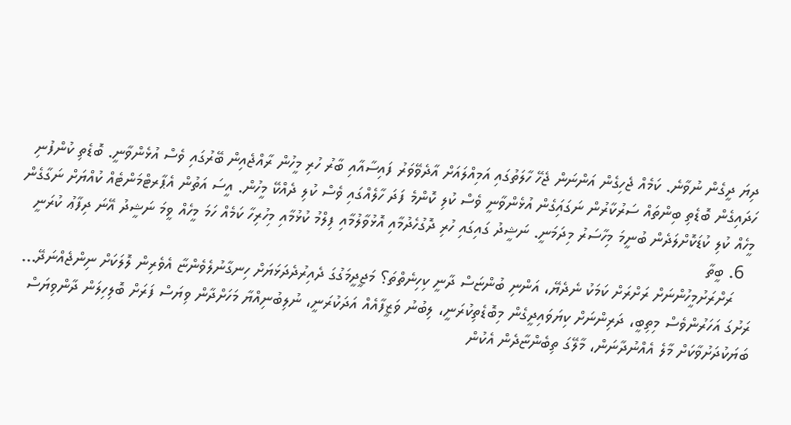ދިޔަ ދީގެން ނުވާނެ. ކަމެއް ޖެހިގެން އަންނަން ޖެހޭ ހާލަތުގައި އަމިއްލައަށް އާދެވޭވަރު ފައިސާއާއި ބާރު ހުރި މީހުން ރާއްޖެއިން ބޭރުގައި ވެސް އުޅެންވާނީ. ބޮޑެތި ކުންފުނި ހަދައިގެން ބޮޑެތި ބިންތައް ސަރުކާރުން ނަގައިަގެން އުޅެންވާނީ ވެސް ކުލި ކޮންމެ ފަދަ ހާލެއްގައި ވެސް ކުލި ދެއްކޭ މީހުން. އީސަ އަތުން އެޕާރޓްމަންޓެއް ކުއްޔަށް ނަގާގެން މީހެއް ކުލި ކުޑަކޮށްލަދެން ބުނީމަ މިހާސަރު މިދަމަނީ. ނަޝީދު ގައިގައި ހުރި ދޮގުހެދުމާއި އޮޅުވާލުމާއި ފިލްމު ކުޅުމާއި މިހުރިހާ ކަމެއް ހަމަ މީހެއް ވީމަ ނަޝީދު އޭނަ ދިފާޢު ކުރަނީ
  6. ބީތާ
    ރަށްރަށުމީހުންނަށް ރަށްރަށް ކަމަކު ނެދެޔޭ، އަންނި ބުންޏަސް ދާނީ ކިހިނެތްތަ؟ މަޖީދީމަގުގަ ދެއިރުދެދަޅަޔަށް ހިނގާނުލެވެންޏާ އެވެރިން ލޮލަކަށް ނިންޖެއްނަދޭ... ރަށުގަ އަހަރުންވެސް މިތިބީ، ދަރިންނަށް ކިޔަވައިދީގެން މިބޮޑެތިކުރަނީ، ލިބުނު ވަޒީފާއެއް އަދަކުރަނީ، ނުލިބުނިއްޔާ މަހަށްދާން ވިޔަސް ފަރަށް ބޮލިހިލަން ދާންވިޔަސް ބަޔަކުދަށުވާކަށް މާލެ އެއްނުދާނަން، މާލޭގަ ތިބެންޏާދެން އެކުން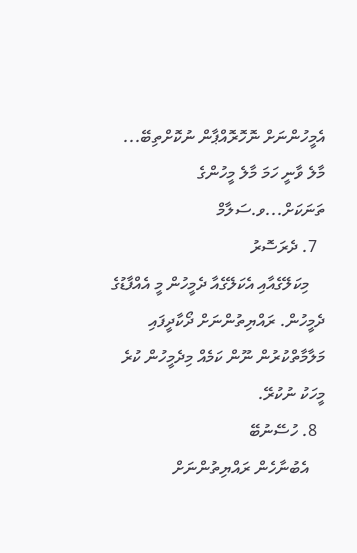އެމީހުންނަށް ނޮހޮރޮއްޕާން ނުކޮށްތިބޭ... މާލެ ވާނީ ހަމަ މާލެ މީހުންގެ ތަނަކަށް...ވ.ސަލާމް
  7. ދެރަސޮރު
    މިކަލޭގެއާއި އެކަލޭގެއާ ދެމީހުން މީ އެއްފާޑުގެ ދެމީހުން. ރައްޔިތުންނަށް ދޯކާދީފައި މަލާމާތްކުރުން ނޫން ކަމެއް މިދެމީހުން ކުރެ މީހަކު ނުކުރޭ.
  8. ހުސޭނުބޭ
    އެބުނާހެން ރައްޔިތުންނަށް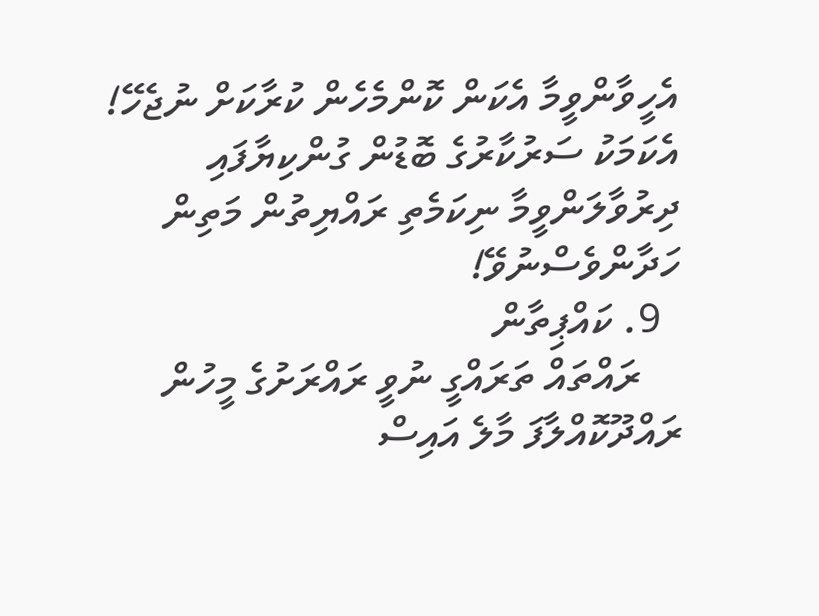އެހީވާންވީމާ އެކަން ކޮންމެހެން ކުރާކަށް ނުޖެހޭ! އެކަމަކު ސަރުކާރުގެ ބޮޑުން ގުންކިޔާފައި ދިރުވާލަންވީމާ ނިކަމެތި ރައްޔިތުން މަތިން ހަދާންވެސްނުވޭ!
  9. ކައްޕިތާން
    ރައްތައް ތަރައްގީ ނުވީ ރައްރަށުގެ މީހުން ރައްދޫކޮއްލާފަ މާލެ އައިސް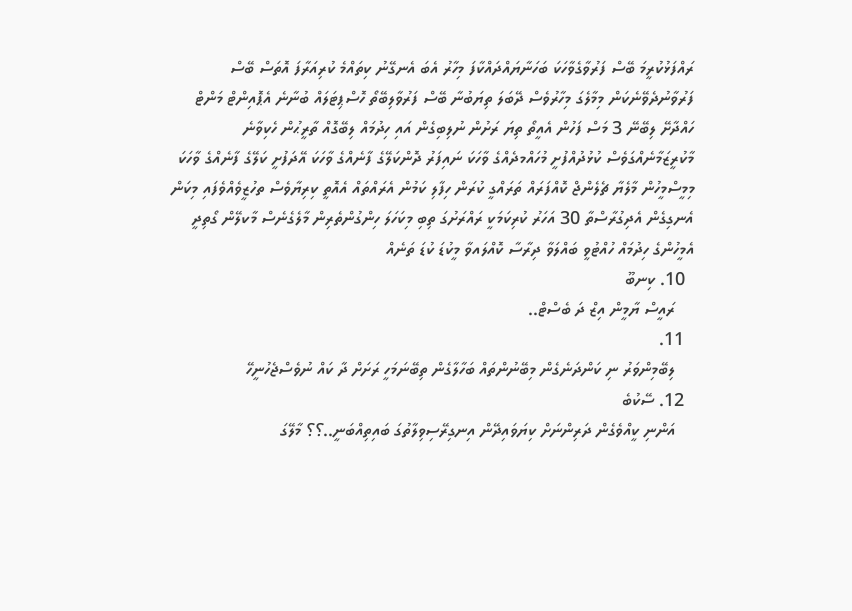ރައްފަޅުކުރީމަ ބޭސް ފަރުވާގެވާހަކަ ބަހަނާޔައްދައްކާފަ މިހާރު އެބަ އެނގޭނު ކިތައްމެ ކުރިއަރާފަ އޮތަސް ބޭސް ފަރުވާނުދެވޭނެކަން މިމާލެގަ މިހާރުވެސް ދޭބަލަ ތިޔަބުނާ ބޭސް ފަރުވާލިބޭތޯ ހޮސްޕިޓަލައް ބުނާނެ އެޕޮއިންޓް މަންޓް ހައްދާށޭ ލިބޭނޭ 3 މަސް ފަހުން އެއީތޯ ތިޔަ ރަށުން ނުލިބިގެން އައި ހިދުމައް ލިބޭގޮއް ތާރީޙުން ހެކިވާނެ މާކުރީޒަމާނެއްގަވެސް ކުޅުދުއްފުށީ މުހައްމދެއްގެ ވާހަކަ ނައިފަރު ދޮންކަލޭގެ ފާނެއްގެ ވާހަކަ އޭދަފުށީ ކަލޭގެ ފާނެއްގެ ވާހަކަ މިމީސްމީހުން މާލެޔާ ޗެލެންޖް ކޮއްފަރައް ތަރައްގީ ކުރަން ހިފާލި ކަމުން އެރައްތައް އެއޮތީ ކިރިޔާވެސް ތހުޒީވެއްވެފައި މިކަން އެނގިގެން އެދިގުރާސްތާ 30 އަހަރު ކުރިކަމަކީ ރައްރަށުގަ ތިބި މިކަހަލަ ހިންގުންތެރިން މާލެގެނެސް މާކލޭން ގޯތިދީ އެމީހުންގެ ހިދުމައް ހުއްޓުވީ ބައްލަވާ ދިރާސާ ކޮއްލައވާ މީކުޑަ ކުޑަ ތަނެއް
  10. ކިނބޫ
    ރައީސް ޔާމީން އިޒް ދަ ބެސްޓް..
  11.
    ލިބޭމިންވަރު ނި ކަންދަނެގެން މިބޭނުންތައް ބަހާލާގެން ތިބޭނަމަހީ ރަށަށް ދާ ކައް ނުވެސްޖެހުނީހޭ
  12. ސޭކުބެ
    އަންނި ކީއްވެގެން ދަރިންނަށް ކިޔަވައިދޭން އިނގިރޭސިވިލާތުގަ ބައިތިއްބަނީ..؟؟ މާލޭގަ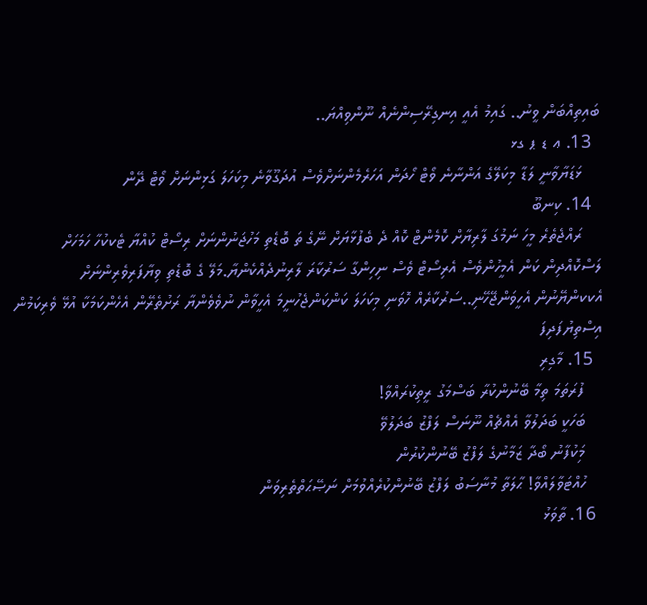ބައިތިއްބަން ވީނު.. ގައިމު އެއީ އިނގިރޭސިންނެއް ނޫންވިއްޔަ..
  13. ޢ ޑ ޕ ގޅ
    ޅަޑަޔާވާނީ ލަޑާ މިކަލޭގެ އަންނާނެ ވޯޓް ހޯދަން އަހަރެމެންނަށްވެސް އުދަގޫވާނެ މިކަހަލަ ގަޅިންނަށް ވޯޓް ދޭން
  14. ކިނބޫ
    ރައްޖެތެރެ މީހަ ނަމުގަ ލާރިޔާށް ކޮމެންޓް ކޮއް ދެ ބެފުޅާޔަށް ނޭގެ ތަ ބޮޑެތި މަހުޖަނުންނަށް ރިސޯޓް ކުއްޔާ ޓެކކުހާ ހަމަހަށް ލަސްކޮއްދިން ކަން އެމީހުންވެސް އެރިސޯޓް ވެސް ނިހިންގާ ސަރުކާރަ ލާރިނުދެއްކެންޔާ.މަލޭ ގެ ބޮޑެތި ވިޔާފަރިވެރިންނަށް އެކކންޔޭނުން އެހީވަންޖޭހޭނި..ސަރުކާރެއް ހޮވަނި މިކަހަލަ ކަންކަންޖެހުނީމަ އެހީވާން ނުވެވެންޔާ ރަށުތެރޭން އެހެންކަމަކާ އުޅޭ ވެރިކަމުން އިސްތިޔުފަދިފަ
  15. މާގިރި
    ފުރަތަމަ ތިމާ ބޭނުންކުރާ ބަސްމަގު ރީތިކުރައްވާ!
    ބަހަކީ ބަދަލުވާ އެއްޗެއް ނޫނަސް ލަފްޒު ބަދަލުވޭ
    މަިކުފާނު ބޯދާ ޒަމާނުގެ ލަފްޒު ބޭނުންކުރުން
    ހުއްޓަވާލައްވާ! ޙާލަތާ މުނާސަބު ލަފްޒު ބޭނުންކުރެއްވުމަށް ނަޞޭޙަތްތެރިވަން
  16. ތާވަޅު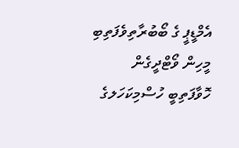އެމްޑީޕީ ގެ ބޯބުރާތިވެފަތިބި މީހިން ވޯޓްދީގެން ހޮވާފަތިބީ ހުސްމިކަހަލގެ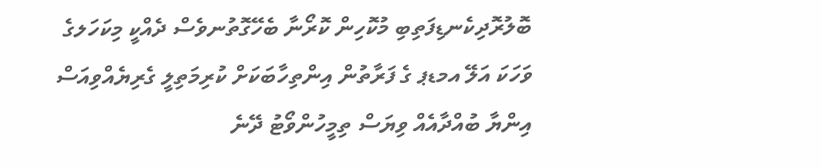ބޮލުރޮދިކެނޑިފަތިބި މުކޮހިން ކޮރޯނާ ބެހޭގޮތުނވެސް ދެއްކީ މިކަހަލގެ ވަހަކަ އަލޭ އމޑޕ ގެ ފަރާތުން އިންތިހާބަކަށް ކުރިމަތިލީ ގެރިޔެއްވިއަސް އިންޔާ ބުއްދާއެއް ވިޔަސް ތިމީހުންވޯޓު ދޭނެ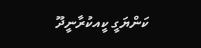ކަންޔަގީ ކީއކުރާނީދޫ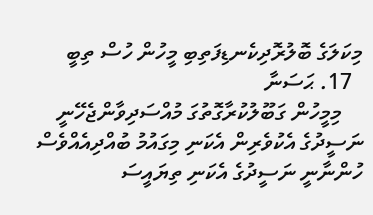މިކަލަގެ ބޮލުރޮދިކެނޑިފަތިބި މީހުން ހުސް ތިބީ
  17. ޙަސަނާ
    މިމީހުން ގަބޫލުކުރާގޮތުގަ މުއްސަދިވާންޖެހޭނީ ނަސީދުގެ އެކުވެރިން އެކަނި މިގައުމު ބުއްދިއެއްވެސް ހުންނާނީ ނަސީދުގެ އެކަނި ތިޔައީސަ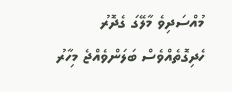މުއްސަދިވެ މާލޭގަ ގެދޮރު ހެދިގޮތެއްވެސް ބަލަންވެއްޖެ މިހާރު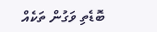ބޮޑެތި ވަގުން ތަކެއް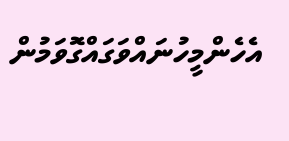އެހެންމީހުނައްވަގައްގޮވަމުން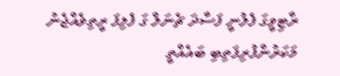ރާޓިވީގަ ފެލުނީ ފަސާދަ ޗެނަލް ގަ ފެލިފަ ރީތިވެއްޖެނު މަކަރުންފުރިފަތިބި ބައެއްތީ